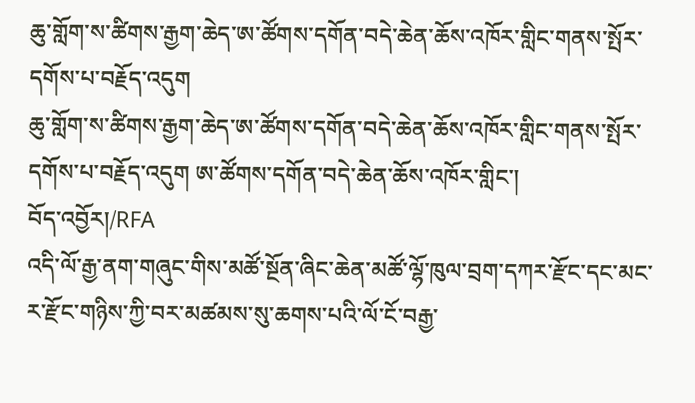ཆུ་གློག་ས་ཚིགས་རྒྱག་ཆེད་ཨ་ཚོགས་དགོན་བདེ་ཆེན་ཆོས་འཁོར་གླིང་གནས་སྤོར་དགོས་པ་བརྗོད་འདུག
ཆུ་གློག་ས་ཚིགས་རྒྱག་ཆེད་ཨ་ཚོགས་དགོན་བདེ་ཆེན་ཆོས་འཁོར་གླིང་གནས་སྤོར་དགོས་པ་བརྗོད་འདུག ཨ་ཚོགས་དགོན་བདེ་ཆེན་ཆོས་འཁོར་གླིང་།
བོད་འབྱོར།/RFA
འདི་ལོ་རྒྱ་ནག་གཞུང་གིས་མཚོ་སྔོན་ཞིང་ཆེན་མཚོ་ལྷོ་ཁུལ་བྲག་དཀར་རྫོང་དང་མང་ར་རྫོང་གཉིས་ཀྱི་བར་མཚམས་སུ་ཆགས་པའི་ལོ་ངོ་བརྒྱ་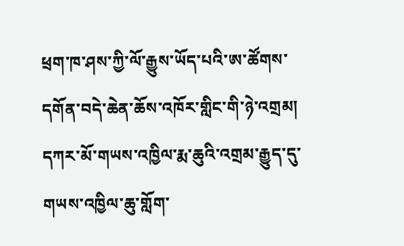ཕྲག་ཁ་ཤས་ཀྱི་ལོ་རྒྱུས་ཡོད་པའི་ཨ་ཚོགས་དགོན་བདེ་ཆེན་ཆོས་འཁོར་གླིང་གི་ཉེ་འགྲམ། དཀར་མོ་གཡས་འཁྱིལ་རྨ་ཆུའི་འགྲམ་རྒྱུད་དུ་གཡས་འཁྱིལ་ཆུ་གློག་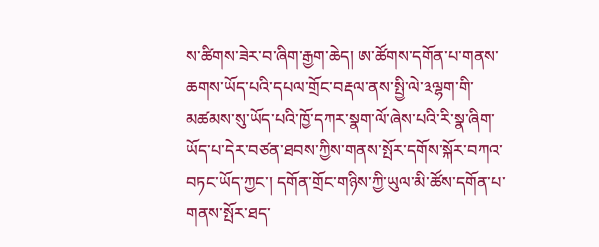ས་ཚིགས་ཟེར་བ་ཞིག་རྒྱག་ཆེད། ཨ་ཚོགས་དགོན་པ་གནས་ཆགས་ཡོད་པའི་དཔལ་གྲོང་བརྡལ་ནས་སྤྱི་ལེ་༣ལྷག་གི་མཚམས་སུ་ཡོད་པའི་ཁྱོ་དཀར་སྣག་ལོ་ཞེས་པའི་རི་སྣ་ཞིག་ཡོད་པ་དེར་བཙན་ཐབས་ཀྱིས་གནས་སྤོར་དགོས་སྐོར་བཀའ་བཏང་ཡོད་ཀྱང་། དགོན་གྲོང་གཉིས་ཀྱི་ཡུལ་མི་ཚོས་དགོན་པ་གནས་སྤོར་ཐད་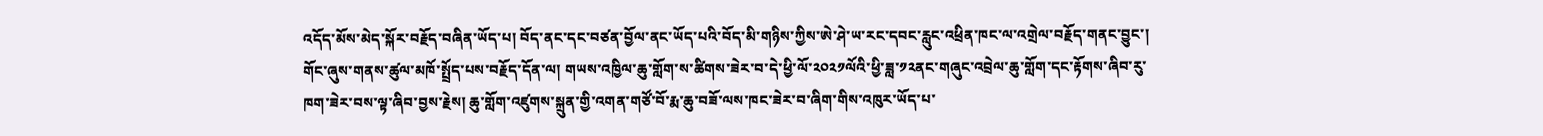འདོད་མོས་མེད་སྐོར་བརྗོད་བཞིན་ཡོད་པ། བོད་ནང་དང་བཙན་བྱོལ་ནང་ཡོད་པའི་བོད་མི་གཉིས་ཀྱིས་ཨེ་ཤེ་ཡ་རང་དབང་རླུང་འཕྲིན་ཁང་ལ་འགྲེལ་བརྗོད་གནང་བྱུང་།
གོང་ཞུས་གནས་ཚུལ་མཁོ་སྤྲོད་པས་བརྗོད་དོན་ལ། གཡས་འཁྱིལ་ཆུ་གློག་ས་ཚིགས་ཟེར་བ་དེ་ཕྱི་ལོ་༢༠༢༡ལོའི་ཕྱི་ཟླ་༡༢ནང་གཞུང་འབྲེལ་ཆུ་གློག་དང་རྟོགས་ཞིབ་རུ་ཁག་ཟེར་བས་ལྟ་ཞིབ་བྱས་རྗེས། ཆུ་གློག་འཛུགས་སྐྲུན་གྱི་འགན་གཙོ་བོ་རྨ་ཆུ་བཟོ་ལས་ཁང་ཟེར་བ་ཞིག་གིས་འཁུར་ཡོད་པ་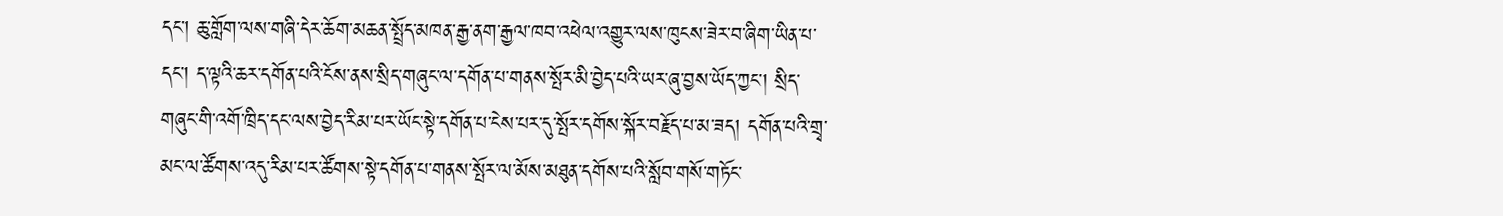དང་། ཆུ་གློག་ལས་གཞི་དེར་ཆོག་མཆན་སྤྲོད་མཁན་རྒྱ་ནག་རྒྱལ་ཁབ་འཕེལ་འགྱུར་ལས་ཁུངས་ཟེར་བ་ཞིག་ཡིན་པ་དང་། ད་ལྟའི་ཆར་དགོན་པའི་ངོས་ནས་སྲིད་གཞུང་ལ་དགོན་པ་གནས་སྤོར་མི་བྱེད་པའི་ཡར་ཞུ་བྱས་ཡོད་ཀྱང་། སྲིད་གཞུང་གི་འགོ་ཁྲིད་དང་ལས་བྱེད་རིམ་པར་ཡོང་སྟེ་དགོན་པ་ངེས་པར་དུ་སྤོར་དགོས་སྐོར་བརྗོད་པ་མ་ཟད། དགོན་པའི་གྲྭ་མང་ལ་ཚོགས་འདུ་རིམ་པར་ཚོགས་སྟེ་དགོན་པ་གནས་སྤོར་ལ་མོས་མཐུན་དགོས་པའི་སློབ་གསོ་གཏོང་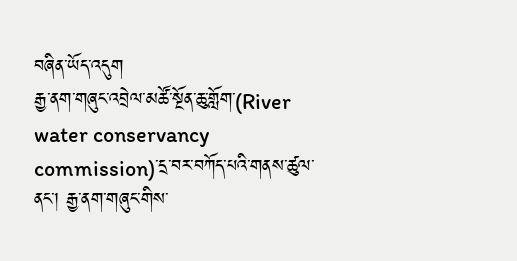བཞིན་ཡོད་འདུག
རྒྱ་ནག་གཞུང་འབྲེལ་མཚོ་སྔོན་ཆུ་གློག་(River water conservancy commission)་དྲ་བར་བཀོད་པའི་གནས་ཚུལ་ནང་། རྒྱ་ནག་གཞུང་གིས་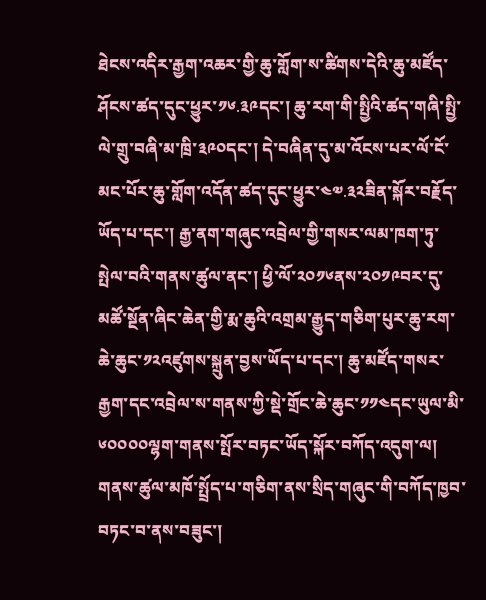ཐེངས་འདིར་རྒྱག་འཆར་གྱི་ཆུ་གློག་ས་ཚིགས་དེའི་ཆུ་མཛོད་ཤོངས་ཚད་དུང་ཕྱུར་༡༦.༣༩དང་། ཆུ་རག་གི་སྤྱིའི་ཚད་གཞི་སྤྱི་ལེ་གྲུ་བཞི་མ་ཁྲི་༣༩༠དང་། དེ་བཞིན་དུ་མ་འོངས་པར་ལོ་ངོ་མང་པོར་ཆུ་གློག་འདོན་ཚད་དུང་ཕྱུར་༤༧.༣༢ཟིན་སྐོར་བརྗོད་ཡོད་པ་དང་། རྒྱ་ནག་གཞུང་འབྲེལ་གྱི་གསར་ལམ་ཁག་ཏུ་སྤེལ་བའི་གནས་ཚུལ་ནང་། ཕྱི་ལོ་༢༠༡༦ནས་༢༠༡༩བར་དུ་མཚོ་སྔོན་ཞིང་ཆེན་གྱི་རྨ་ཆུའི་འགྲམ་རྒྱུད་གཅིག་པུར་ཆུ་རག་ཆེ་ཆུང་༡༢འཛུགས་སྐྲུན་བྱས་ཡོད་པ་དང་། ཆུ་མཛོད་གསར་རྒྱག་དང་འབྲེལ་ས་གནས་ཀྱི་སྡེ་གྲོང་ཆེ་ཆུང་༡༡༤དང་ཡུལ་མི་༦༠༠༠༠ལྷག་གནས་སྤོར་བཏང་ཡོད་སྐོར་བཀོད་འདུག་ལ། གནས་ཚུལ་མཁོ་སྤྲོད་པ་གཅིག་ནས་སྲིད་གཞུང་གི་བཀོད་ཁྱབ་བཏང་བ་ནས་བཟུང་།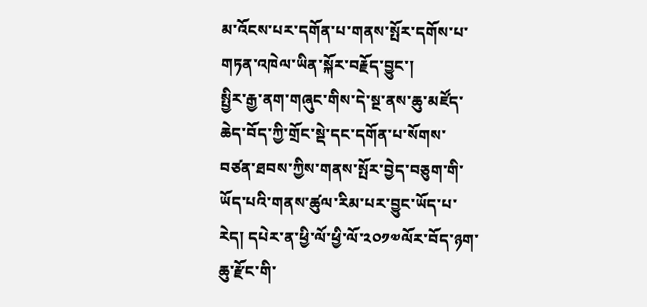མ་འོངས་པར་དགོན་པ་གནས་སྤོར་དགོས་པ་གཏན་འཁེལ་ཡིན་སྐོར་བརྗོད་བྱུང་།
སྤྱིར་རྒྱ་ནག་གཞུང་གིས་དེ་སྔ་ནས་ཆུ་མཛོད་ཆེད་བོད་ཀྱི་གྲོང་སྡེ་དང་དགོན་པ་སོགས་བཙན་ཐབས་ཀྱིས་གནས་སྤོར་བྱེད་བཅུག་གི་ཡོད་པའི་གནས་ཚུལ་རིམ་པར་བྱུང་ཡོད་པ་རེད། དཔེར་ན་ཕྱི་ལོ་ཕྱི་ལོ་༢༠༡༧ལོར་བོད་ཉག་ཆུ་རྫོང་གི་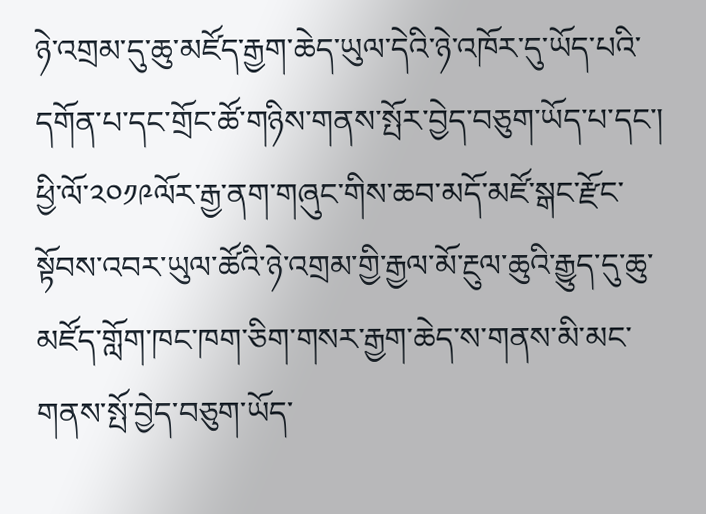ཉེ་འགྲམ་དུ་ཆུ་མཛོད་རྒྱག་ཆེད་ཡུལ་དེའི་ཉེ་འཁོར་དུ་ཡོད་པའི་དགོན་པ་དང་གྲོང་ཚོ་གཉིས་གནས་སྤོར་བྱེད་བཅུག་ཡོད་པ་དང་། ཕྱི་ལོ་༢༠༡༩ལོར་རྒྱ་ནག་གཞུང་གིས་ཆབ་མདོ་མཛོ་སྒང་རྫོང་སྟོབས་འབར་ཡུལ་ཚོའི་ཉེ་འགྲམ་གྱི་རྒྱལ་མོ་རྔུལ་ཆུའི་རྒྱུད་དུ་ཆུ་མཛོད་གློག་ཁང་ཁག་ཅིག་གསར་རྒྱག་ཆེད་ས་གནས་མི་མང་གནས་སྤོ་བྱེད་བཅུག་ཡོད་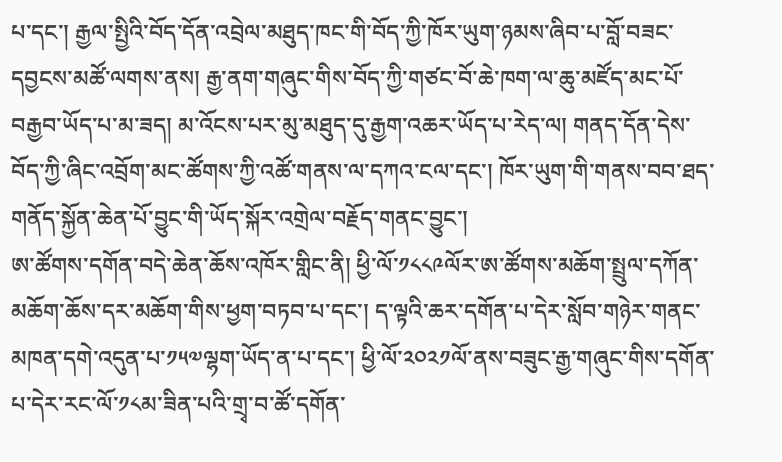པ་དང་། རྒྱལ་སྤྱིའི་བོད་དོན་འབྲེལ་མཐུད་ཁང་གི་བོད་ཀྱི་ཁོར་ཡུག་ཉམས་ཞིབ་པ་བློ་བཟང་དབྱངས་མཚོ་ལགས་ནས། རྒྱ་ནག་གཞུང་གིས་བོད་ཀྱི་གཙང་བོ་ཆེ་ཁག་ལ་ཆུ་མཛོད་མང་པོ་བརྒྱབ་ཡོད་པ་མ་ཟད། མ་འོངས་པར་མུ་མཐུད་དུ་རྒྱག་འཆར་ཡོད་པ་རེད་ལ། གནད་དོན་དེས་བོད་ཀྱི་ཞིང་འབྲོག་མང་ཚོགས་ཀྱི་འཚོ་གནས་ལ་དཀའ་ངལ་དང་། ཁོར་ཡུག་གི་གནས་བབ་ཐད་གནོད་སྐྱོན་ཆེན་པོ་བྱུང་གི་ཡོད་སྐོར་འགྲེལ་བརྗོད་གནང་བྱུང་།
ཨ་ཚོགས་དགོན་བདེ་ཆེན་ཆོས་འཁོར་གླིང་ནི། ཕྱི་ལོ་༡༨༨༩ལོར་ཨ་ཚོགས་མཆོག་སྤྲུལ་དཀོན་མཆོག་ཆོས་དར་མཆོག་གིས་ཕྱག་བཏབ་པ་དང་། ད་ལྟའི་ཆར་དགོན་པ་དེར་སློབ་གཉེར་གནང་མཁན་དགེ་འདུན་པ་༡༥༧ལྷག་ཡོད་ན་པ་དང་། ཕྱི་ལོ་༢༠༢༡ལོ་ནས་བཟུང་རྒྱ་གཞུང་གིས་དགོན་པ་དེར་རང་ལོ་༡༨མ་ཟིན་པའི་གྲྭ་བ་ཚོ་དགོན་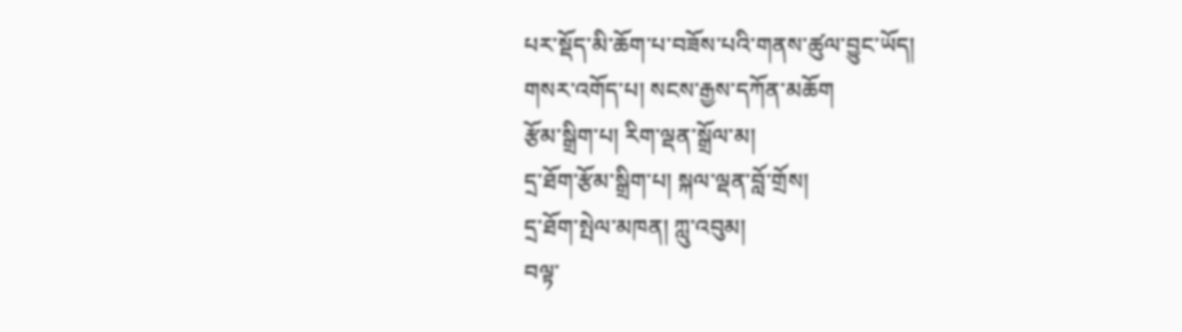པར་སྡོད་མི་ཆོག་པ་བཟོས་པའི་གནས་ཚུལ་བྱུང་ཡོད།
གསར་འགོད་པ། སངས་རྒྱས་དཀོན་མཆོག
རྩོམ་སྒྲིག་པ། རིག་ལྡན་སྒྲོལ་མ།
དྲ་ཐོག་རྩོམ་སྒྲིག་པ། སྐལ་ལྡན་བློ་གྲོས།
དྲ་ཐོག་སྤེལ་མཁན། ཀླུ་འབུམ།
བལྟ་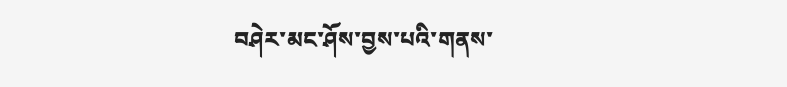བཤེར་མང་ཤོས་བྱས་པའི་གནས་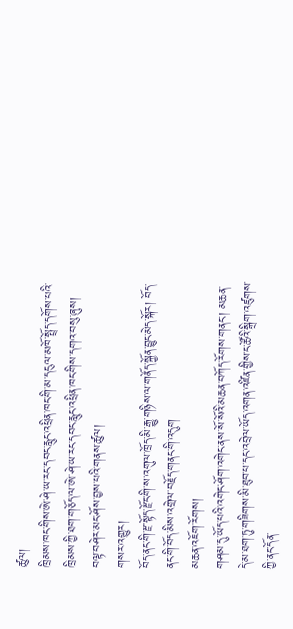ཚུལ།
ཁྲིམས་ཁང་གིས་ཨེ་ཤེ་ཡ་རང་དབང་རླུང་འཕྲིན་ཁང་གི་མ་དངུལ་མཁོ་སྤྲོད་དགོས་པའི་ཁྲིམས་ཀྱི་ཐག་གཅོད་ལ་ཨེ་ཤེ་ཡ་རང་དབང་རླུང་འཕྲིན་ཁང་གིས་དགའ་བསུ་ཞུས།
བལྟ་བཤེར་མང་ཤོས་བྱས་པའི་གནས་ཚུལ།
གསར་འགྱུར།
བོད་ནང་གི་རྫ་སྟོད་རྫོང་གི་ས་འགུལ་ཁྲོད་མི་རྒྱུ་གཉིས་ལ་གནོད་སྐྱོན་བྱུང་མེད་སྐོར། བོད་ནང་གི་བོད་མིས་འགྲེལ་བརྗོད་གནང་གི་འདུག
མཆན་འཇོག་རོགས།
གཤམ་དུ་ཡོད་པའི་འགེང་ཤོག་འགེང་ནས་སོ་སོའི་མཆན་བཀོད་རོགས་གནང་། མཆན་དེ་མ་ཐག་ཏུ་གཟིགས་མི་ཐུབ་པ་དང་འབྲེལ་ཡོད་འགན་འཛིན་གྱིས་ང་ཚོའི་སྒྲིག་འཛུགས་ཀྱི་ནང་དོན་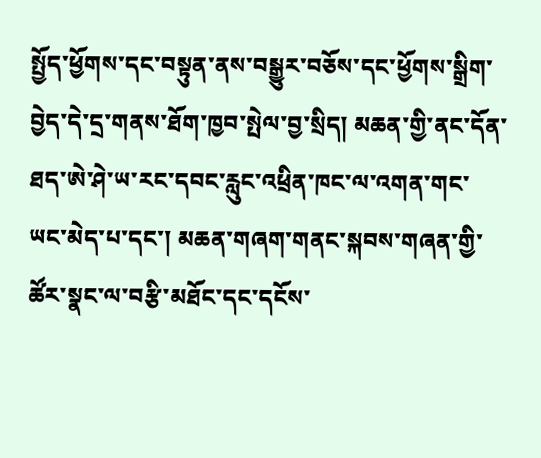སྤྱོད་ཕྱོགས་དང་བསྟུན་ནས་བསྒྱུར་བཅོས་དང་ཕྱོགས་སྒྲིག་བྱེད་དེ་དྲ་གནས་ཐོག་ཁྱབ་སྤེལ་བྱ་སྲིད། མཆན་གྱི་ནང་དོན་ཐད་ཨེ་ཤེ་ཡ་རང་དབང་རླུང་འཕྲིན་ཁང་ལ་འགན་གང་ཡང་མེད་པ་དང་། མཆན་གཞག་གནང་སྐབས་གཞན་གྱི་ཚོར་སྣང་ལ་བརྩི་མཐོང་དང་དངོས་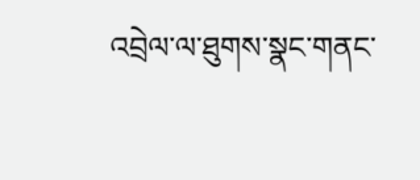འབྲེལ་ལ་ཐུགས་སྣང་གནང་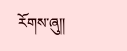རོགས་ཞུ༎